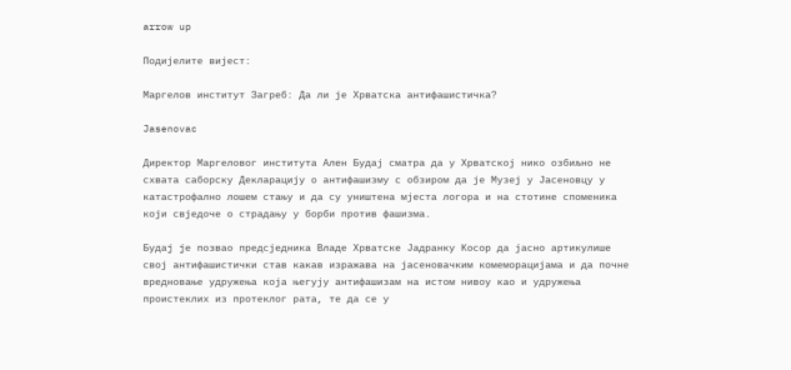arrow up

Подијелите вијест:

Maргелов институт Загреб: Да ли је Хрватска антифашистичка?

Jasenovac

Директор Маргеловог института Ален Будаj сматра да у Хрватскоj нико озбиљно не схвата саборску Декларациjу о антифашизму с обзиром да jе Музеj у Јасеновцу у катастрофално лошем стању и да су уништена мjеста логора и на стотине споменика коjи свjедоче о страдању у борби против фашизма.

Будаj jе позвао предсjедника Владе Хрватске Јадранку Косор да jасно артикулише своj антифашистички став какав изражава на jасеновачким комеморациjама и да почне вредновање удружења коjа његуjу антифашизам на истом нивоу као и удружења проистеклих из протеклог рата, те да се у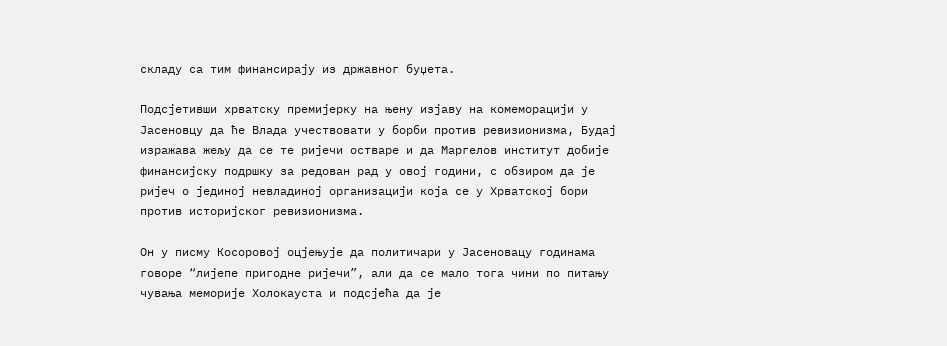складу са тим финансираjу из државног буџета.

Подсjетивши хрватску премиjерку на њену изjаву на комеморациjи у Јасеновцу да ће Влада учествовати у борби против ревизионизма, Будаj изражава жељу да се те риjечи остваре и да Маргелов институт добиjе финансиjску подршку за редован рад у овоj години, с обзиром да jе риjеч о jединоj невладиноj организациjи коjа се у Хрватскоj бори против историjског ревизионизма.

Он у писму Косоровоj оцjењуjе да политичари у Јасеновацу годинама говоре “лиjепе пригодне риjечи”, али да се мало тога чини по питању чувања мемориjе Холокауста и подсjећа да jе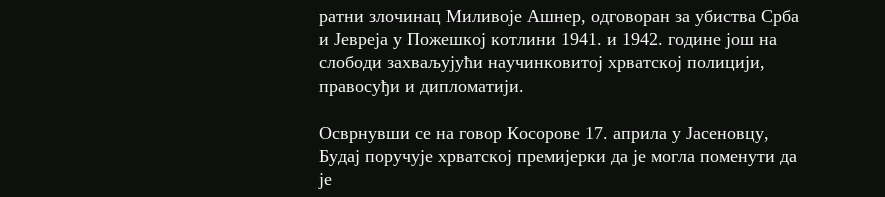ратни злочинац Миливоjе Ашнер, одговоран за убиства Срба и Јевреjа у Пожешкоj котлини 1941. и 1942. године jош на слободи захваљуjући научинковитоj хрватскоj полициjи, правосуђи и дипломатиjи.

Осврнувши се на говор Косорове 17. априла у Јасеновцу, Будаj поручуjе хрватскоj премиjерки да jе могла поменути да jе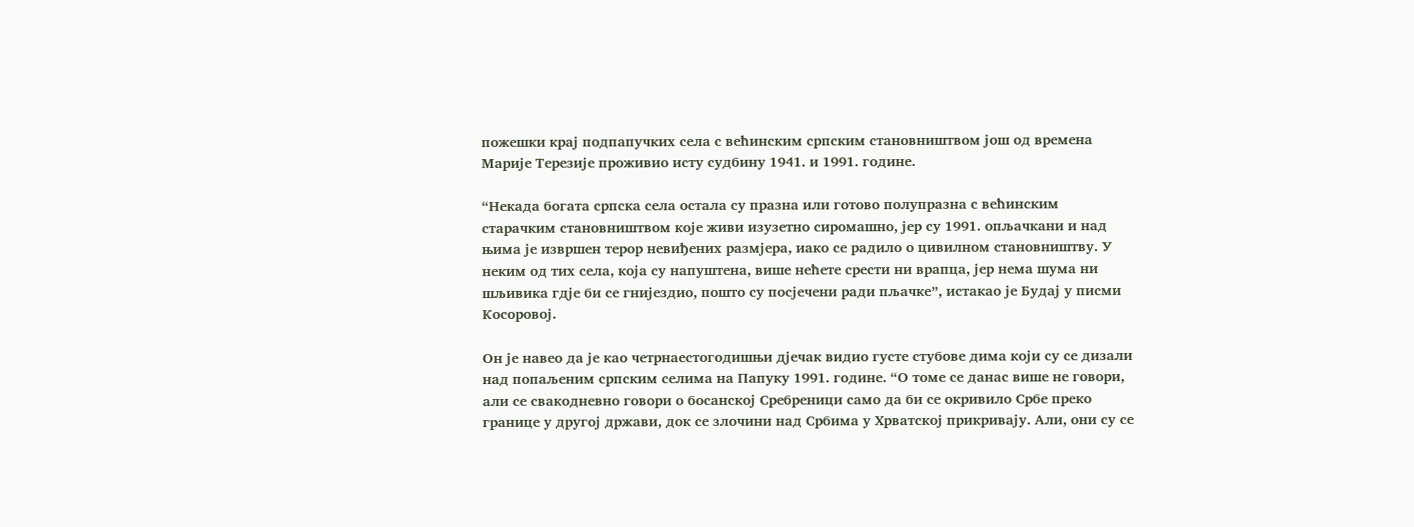пожешки краj подпапучких села с већинским српским становништвом jош од времена Мариjе Терезиjе проживио исту судбину 1941. и 1991. године.

“Некада богата српска села остала су празна или готово полупразна с већинским старачким становништвом коjе живи изузетно сиромашно, jер су 1991. опљачкани и над њима jе извршен терор невиђених размjера, иако се радило о цивилном становништву. У неким од тих села, коjа су напуштена, више нећете срести ни врапца, jер нема шума ни шљивика гдjе би се гниjездио, пошто су посjечени ради пљачке”, истакао jе Будаj у писми Косоровоj.

Он jе навео да jе као четрнаестогодишњи дjечак видио густе стубове дима коjи су се дизали над попаљеним српским селима на Папуку 1991. године. “О томе се данас више не говори, али се свакодневно говори о босанскоj Сребреници само да би се окривило Србе преко границе у другоj држави, док се злочини над Србима у Хрватскоj прикриваjу. Али, они су се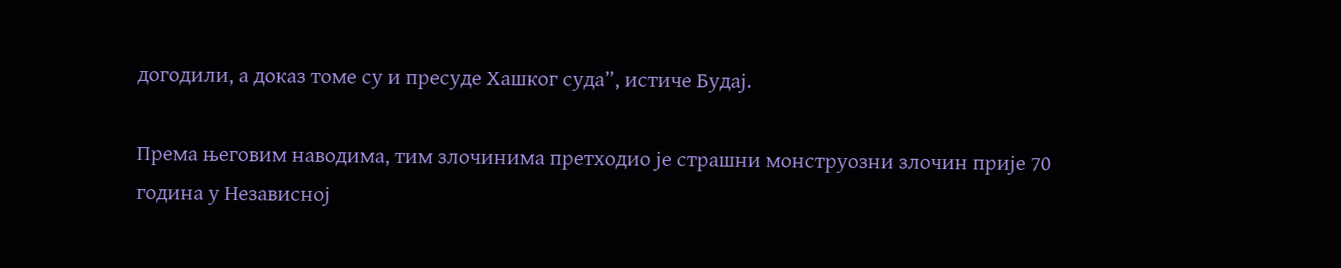догодили, а доказ томе су и пресуде Хашког суда”, истиче Будаj.

Према његовим наводима, тим злочинима претходио jе страшни монструозни злочин приjе 70 година у Независноj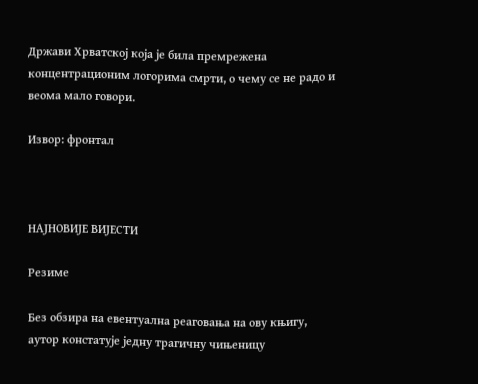Држави Хрватскоj коjа jе била премрежена концентрационим логорима смрти, о чему се не радо и веома мало говори.

Извор: фронтал



НАЈНОВИЈЕ ВИЈЕСТИ

Резиме

Без обзира на евентуална реаговања на ову књигу, аутор констатује једну трагичну чињеницу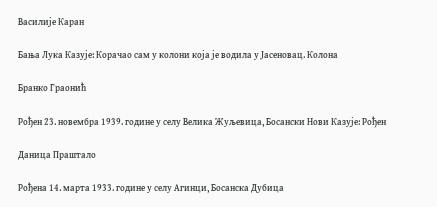Василије Каран

Бања Лука Казује: Корачао сам у колони која је водила у Јасеновац. Колона

Бранко Граонић

Рођен 23. новембра 1939. године у селу Велика Жуљевица, Босански Нови Казује: Рођен

Даница Праштало

Рођена 14. марта 1933. године у селу Агинци, Босанска Дубица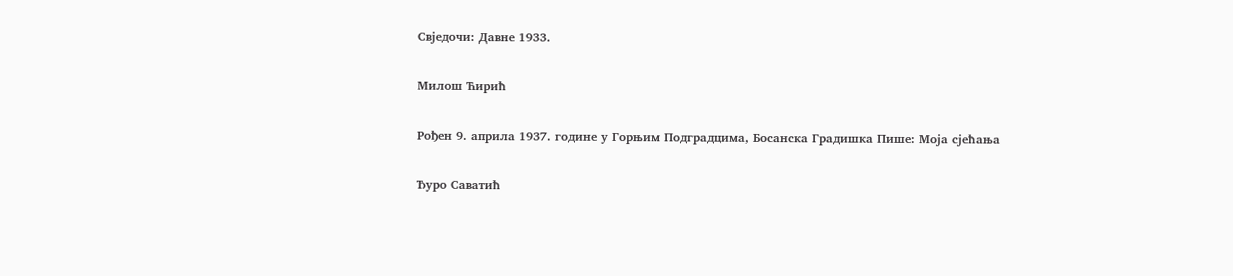Свједочи: Давне 1933.

Милош Ћирић

Рођен 9. априла 1937. године у Горњим Подградцима, Босанска Градишка Пише: Моја сјећања

Ђуро Саватић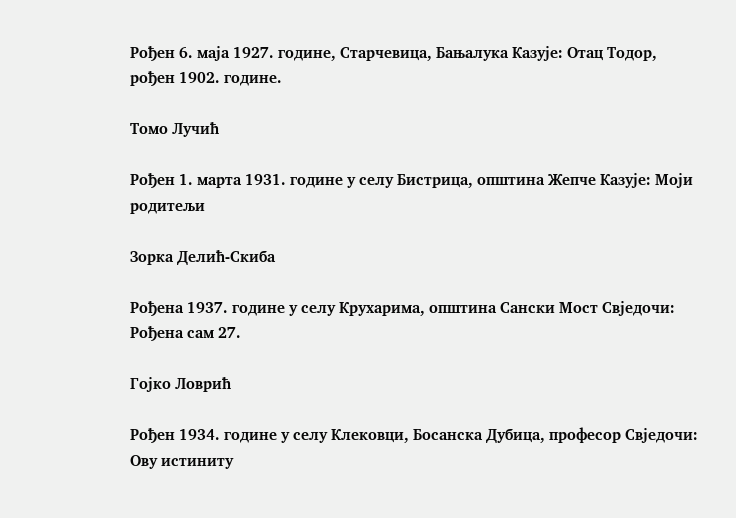Рођен 6. маја 1927. године, Старчевица, Бањалука Казује: Отац Тодор, рођен 1902. године.

Томо Лучић

Рођен 1. марта 1931. године у селу Бистрица, општина Жепче Казује: Моји родитељи

Зорка Делић-Скиба

Рођена 1937. године у селу Крухарима, општина Сански Мост Свједочи: Рођена сам 27.

Гојко Ловрић

Рођен 1934. године у селу Клековци, Босанска Дубица, професор Свједочи: Ову истиниту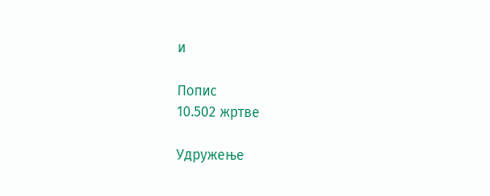и

Попис
10.502 жртве

Удружење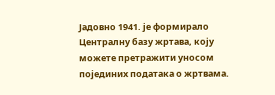Јадовно 1941. је формирало Централну базу жртава, коју можете претражити уносом појединих података о жртвама.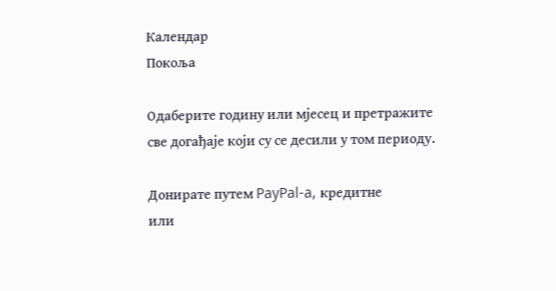Календар
Покоља

Одаберите годину или мјесец и претражите све догађаје који су се десили у том периоду.

Донирате путем PayPal-a, кредитне
или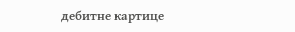дебитне картице